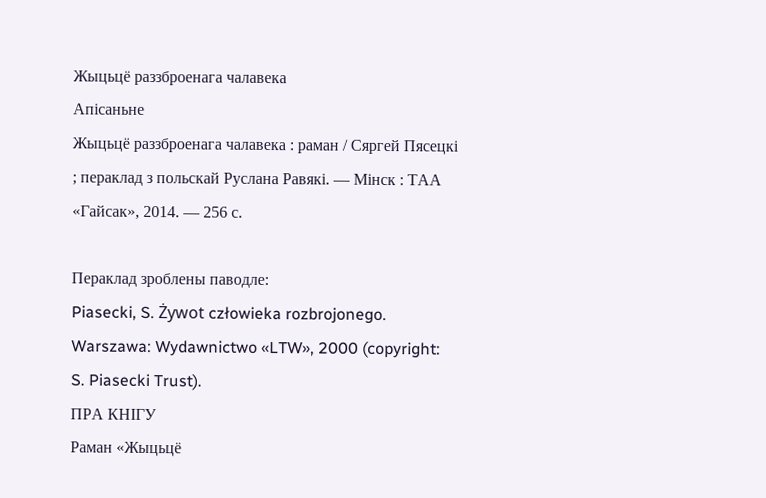Жыцьцё раззброенага чалавека
Апісаньне
Жыцьцё раззброенага чалавека : раман / Сяргей Пясецкі ; пераклад з польскай Руслана Равякі. — Мінск : ТАА «Гайсак», 2014. — 256 с.

Пераклад зроблены паводле:
Piasecki, S. Żywot człowieka rozbrojonego. Warszawa: Wydawnictwo «LTW», 2000 (copyright: S. Piasecki Trust).
ПРА КНІГУ
Раман «Жыцьцё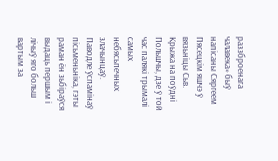раззброенага чалавека» быў напісаны Сяргеем Пясецкім яшчэ ў вязьніцы Сьв. Крыжа на поўдні Польшчы, дзе ў той час палякі трымалі самых небясьпечных злачынцаў. Паводле ўспамінаў пісьменьніка, гэты раман ён зьбіраўся выдаць першым і лічыў яго больш вартым за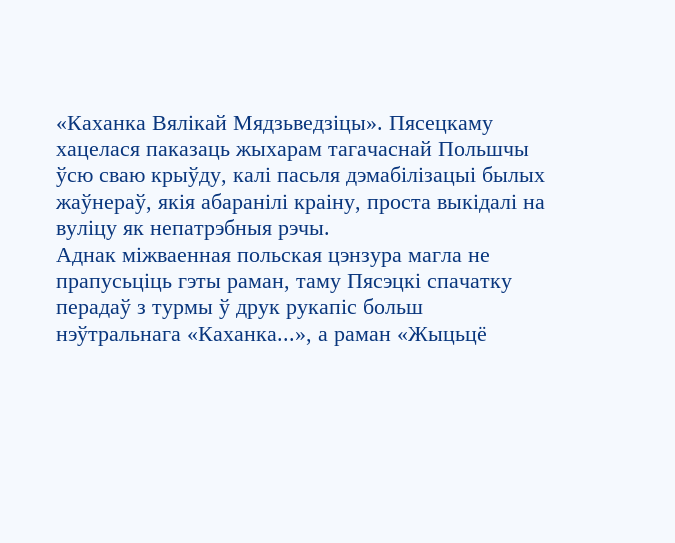«Каханка Вялікай Мядзьведзіцы». Пясецкаму хацелася паказаць жыхарам тагачаснай Польшчы ўсю сваю крыўду, калі пасьля дэмабілізацыі былых жаўнераў, якія абаранілі краіну, проста выкідалі на вуліцу як непатрэбныя рэчы.
Аднак міжваенная польская цэнзура магла не прапусьціць гэты раман, таму Пясэцкі спачатку перадаў з турмы ў друк рукапіс больш нэўтральнага «Каханка...», а раман «Жыцьцё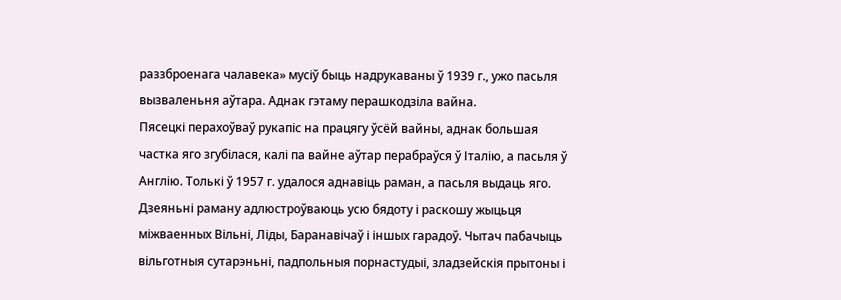раззброенага чалавека» мусіў быць надрукаваны ў 1939 г., ужо пасьля вызваленьня аўтара. Аднак гэтаму перашкодзіла вайна.
Пясецкі перахоўваў рукапіс на працягу ўсёй вайны, аднак большая частка яго згубілася, калі па вайне аўтар перабраўся ў Італію, а пасьля ў Англію. Толькі ў 1957 г. удалося аднавіць раман, а пасьля выдаць яго.
Дзеяньні раману адлюстроўваюць усю бядоту і раскошу жыцьця міжваенных Вільні, Ліды, Баранавічаў і іншых гарадоў. Чытач пабачыць вільготныя сутарэньні, падпольныя порнастудыі, зладзейскія прытоны і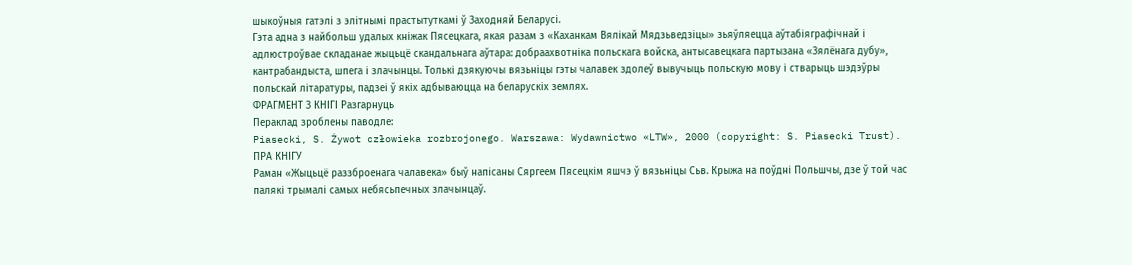шыкоўныя гатэлі з элітнымі прастытуткамі ў Заходняй Беларусі.
Гэта адна з найбольш удалых кніжак Пясецкага, якая разам з «Каханкам Вялікай Мядзьведзіцы» зьяўляецца аўтабіяграфічнай і адлюстроўвае складанае жыцьцё скандальнага аўтара: добраахвотніка польскага войска, антысавецкага партызана «Зялёнага дубу», кантрабандыста, шпега і злачынцы. Толькі дзякуючы вязьніцы гэты чалавек здолеў вывучыць польскую мову і стварыць шэдэўры польскай літаратуры, падзеі ў якіх адбываюцца на беларускіх землях.
ФРАГМЕНТ З КНІГІ Разгарнуць
Пераклад зроблены паводле:
Piasecki, S. Żywot człowieka rozbrojonego. Warszawa: Wydawnictwo «LTW», 2000 (copyright: S. Piasecki Trust).
ПРА КНІГУ
Раман «Жыцьцё раззброенага чалавека» быў напісаны Сяргеем Пясецкім яшчэ ў вязьніцы Сьв. Крыжа на поўдні Польшчы, дзе ў той час палякі трымалі самых небясьпечных злачынцаў.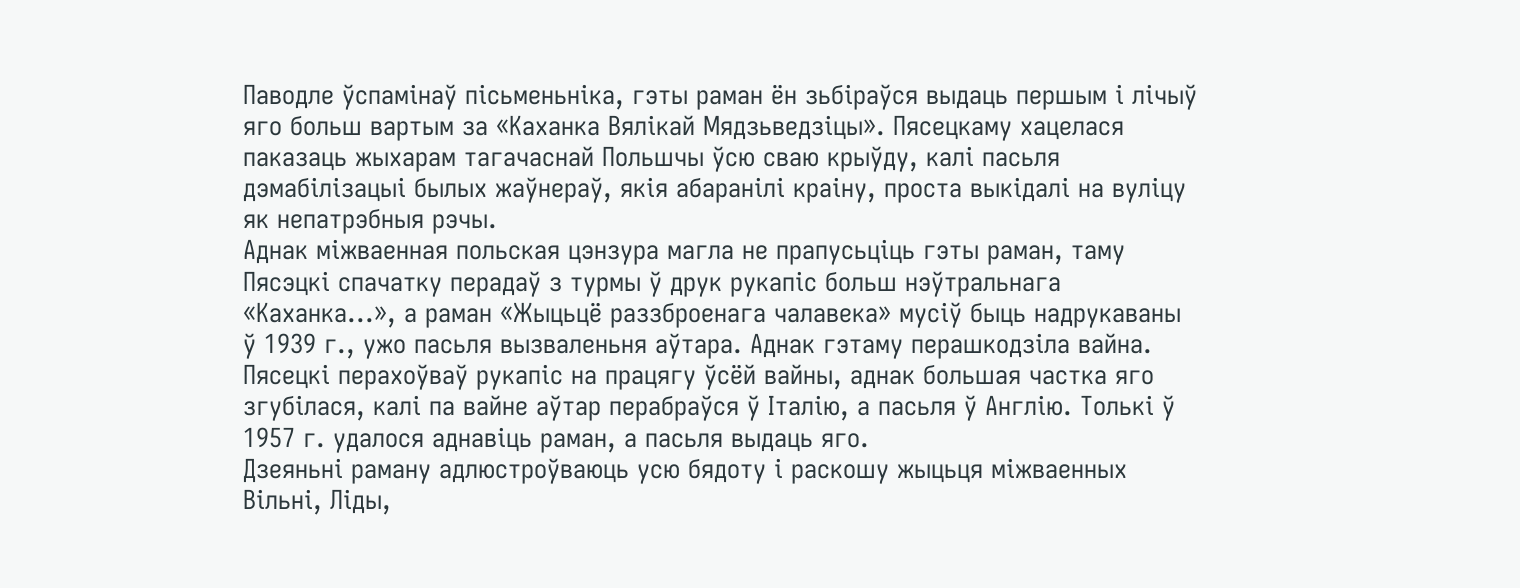Паводле ўспамінаў пісьменьніка, гэты раман ён зьбіраўся выдаць першым і лічыў яго больш вартым за «Каханка Вялікай Мядзьведзіцы». Пясецкаму хацелася паказаць жыхарам тагачаснай Польшчы ўсю сваю крыўду, калі пасьля дэмабілізацыі былых жаўнераў, якія абаранілі краіну, проста выкідалі на вуліцу як непатрэбныя рэчы.
Аднак міжваенная польская цэнзура магла не прапусьціць гэты раман, таму Пясэцкі спачатку перадаў з турмы ў друк рукапіс больш нэўтральнага «Каханка...», а раман «Жыцьцё раззброенага чалавека» мусіў быць надрукаваны ў 1939 г., ужо пасьля вызваленьня аўтара. Аднак гэтаму перашкодзіла вайна.
Пясецкі перахоўваў рукапіс на працягу ўсёй вайны, аднак большая частка яго згубілася, калі па вайне аўтар перабраўся ў Італію, а пасьля ў Англію. Толькі ў 1957 г. удалося аднавіць раман, а пасьля выдаць яго.
Дзеяньні раману адлюстроўваюць усю бядоту і раскошу жыцьця міжваенных Вільні, Ліды,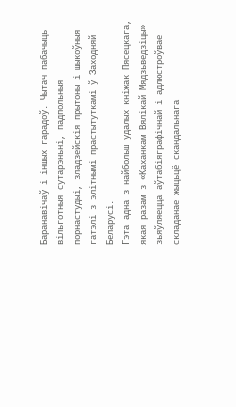Баранавічаў і іншых гарадоў. Чытач пабачыць вільготныя сутарэньні, падпольныя порнастудыі, зладзейскія прытоны і шыкоўныя гатэлі з элітнымі прастытуткамі ў Заходняй Беларусі.
Гэта адна з найбольш удалых кніжак Пясецкага, якая разам з «Каханкам Вялікай Мядзьведзіцы» зьяўляецца аўтабіяграфічнай і адлюстроўвае складанае жыцьцё скандальнага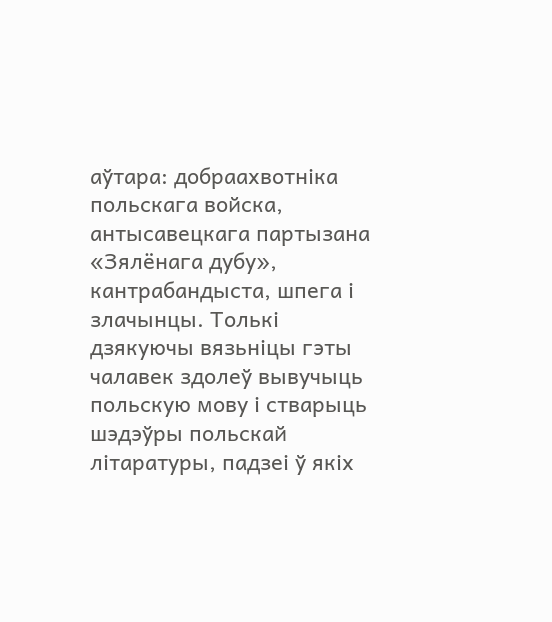аўтара: добраахвотніка польскага войска, антысавецкага партызана «Зялёнага дубу», кантрабандыста, шпега і злачынцы. Толькі дзякуючы вязьніцы гэты чалавек здолеў вывучыць польскую мову і стварыць шэдэўры польскай літаратуры, падзеі ў якіх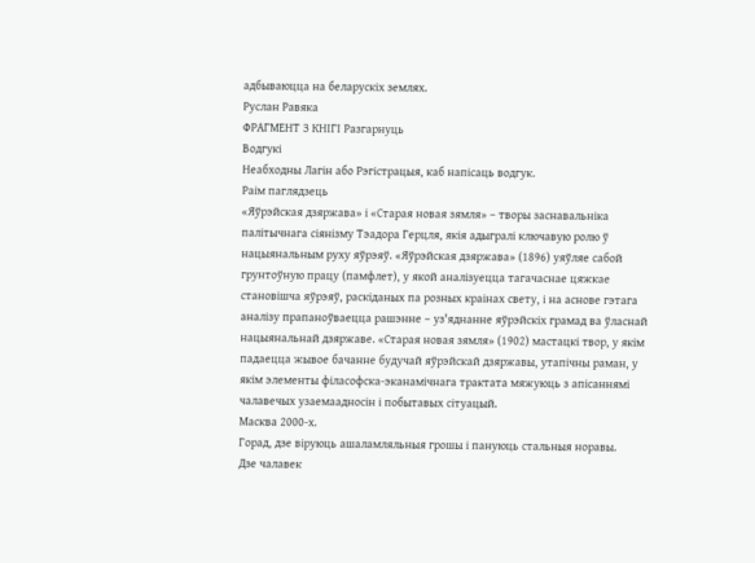адбываюцца на беларускіх землях.
Руслан Равяка
ФРАГМЕНТ З КНІГІ Разгарнуць
Водгукі
Неабходны Лагін або Рэгістрацыя, каб напісаць водгук.
Раім паглядзець
«Яўрэйская дзяржава» і «Старая новая зямля» – творы заснавальніка палітычнага сіянізму Тэадора Герцля, якія адыгралі ключавую ролю ў нацыянальным руху яўрэяў. «Яўрэйская дзяржава» (1896) уяўляе сабой грунтоўную працу (памфлет), у якой аналізуецца тагачаснае цяжкае становішча яўрэяў, раскіданых па розных краінах свету, і на аснове гэтага аналізу прапаноўваецца рашэнне – уз'яднанне яўрэйскіх грамад ва ўласнай нацыянальнай дзяржаве. «Старая новая зямля» (1902) мастацкі твор, у якім падаецца жывое бачанне будучай яўрэйскай дзяржавы, утапічны раман, у якім элементы філасофска-эканамічнага трактата мяжуюць з апісаннямі чалавечых узаемаадносін і побытавых сітуацый.
Масква 2000-х.
Горад, дзе віруюць ашаламляльныя грошы і пануюць стальныя норавы.
Дзе чалавек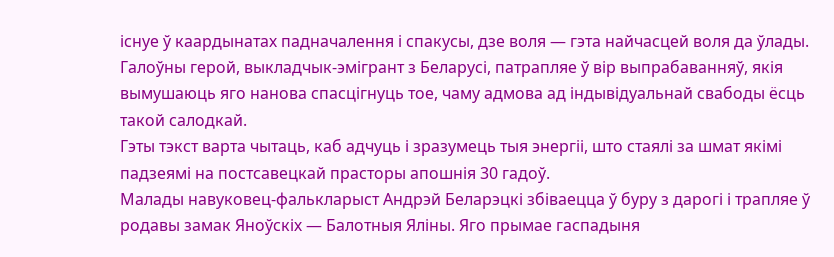існуе ў каардынатах падначалення і спакусы, дзе воля — гэта найчасцей воля да ўлады.
Галоўны герой, выкладчык-эмігрант з Беларусі, патрапляе ў вір выпрабаванняў, якія вымушаюць яго нанова спасцігнуць тое, чаму адмова ад індывідуальнай свабоды ёсць такой салодкай.
Гэты тэкст варта чытаць, каб адчуць і зразумець тыя энергіі, што стаялі за шмат якімі падзеямі на постсавецкай прасторы апошнія 30 гадоў.
Малады навуковец-фалькларыст Андрэй Беларэцкі збіваецца ў буру з дарогі і трапляе ў родавы замак Яноўскіх — Балотныя Яліны. Яго прымае гаспадыня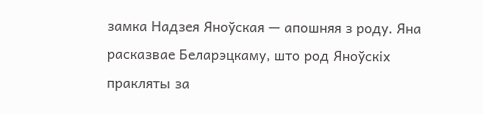замка Надзея Яноўская — апошняя з роду. Яна расказвае Беларэцкаму, што род Яноўскіх пракляты за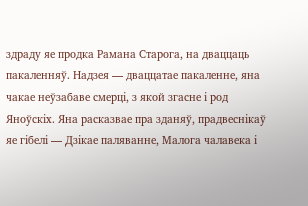здраду яе продка Рамана Старога, на дваццаць пакаленняў. Надзея — дваццатае пакаленне, яна чакае неўзабаве смерці, з якой згасне і род Яноўскіх. Яна расказвае пра зданяў, прадвеснікаў яе гібелі — Дзікае паляванне, Малога чалавека і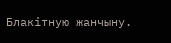Блакітную жанчыну.